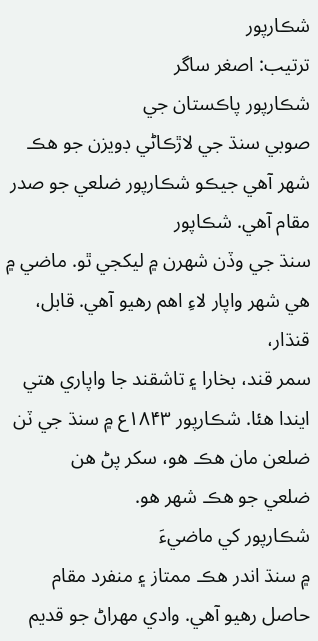شڪارپور
ترتيب: اصغر ساگر
شڪارپور پاڪستان جي
صوبي سنڌ جي لاڙڪاڻي ڊويزن جو هڪ شھر آهي جيڪو شڪارپور ضلعي جو صدر مقام آهي. شڪاپور
سنڌ جي وڏن شھرن ۾ ليکجي ٿو. ماضي ۾ هي شھر واپار لاءِ اهم رهيو آهي. قابل، قنڌار،
سمر قند، بخارا ۽ تاشقند جا واپاري هتي ايندا هئا. شڪارپور ۱۸۴۳ع ۾ سنڌ جي ٽن ضلعن مان هڪ هو، سکر پڻ هن
ضلعي جو هڪ شھر هو.
شڪارپور کي ماضيءَ
۾ سنڌ اندر هڪ ممتاز ۽ منفرد مقام حاصل رهيو آهي. وادي مھراڻ جو قديم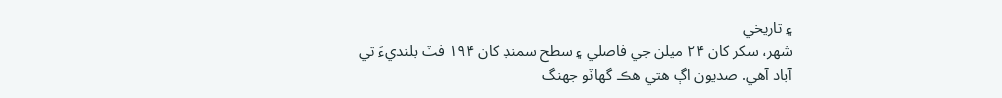۽ تاريخي
شھر، سکر کان ۲۴ ميلن جي فاصلي ۽ سطح سمنڊ کان ۱۹۴ فٽ بلنديءَ تي آباد آهي. صديون اڳ هتي هڪ گھاٽو جھنگ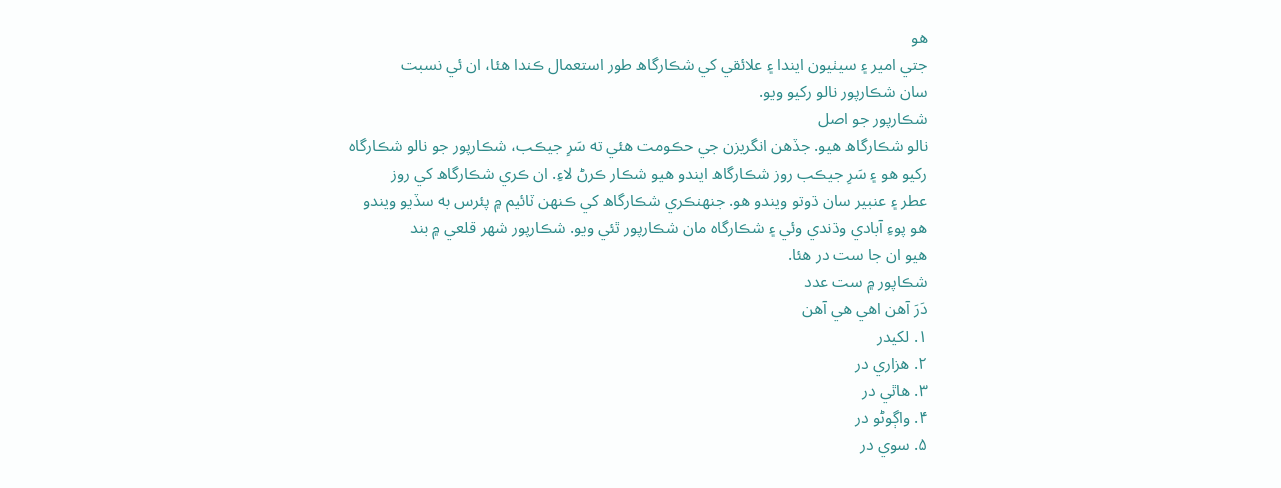هو
جتي امير ۽ سيٺيون ايندا ۽ علائقي کي شڪارگاھ طور استعمال ڪندا هئا، ان ئي نسبت
سان شڪارپور نالو رکيو ويو.
شڪارپور جو اصل
نالو شڪارگاھ هيو. جڏهن انگريزن جي حڪومت هئي ته سَرِ جيڪب، شڪارپور جو نالو شڪارگاه
رکيو هو ۽ سَرِ جيڪب روز شڪارگاھ ايندو هيو شڪار ڪرڻ لاءِ. ان ڪري شڪارگاھ کي روز
عطر ۽ عنبير سان ڌوتو ويندو هو. جنهنڪري شڪارگاھ کي ڪنهن ٽائيم ۾ پئرس به سڏيو ويندو
هو پوءِ آبادي وڌندي وئي ۽ شڪارگاه مان شڪارپور ٿئي ويو. شڪارپور شھر قلعي ۾ بند
هيو ان جا ست در هئا.
شڪاپور ۾ ست عدد
دَرَ آهن اهي هي آهن
۱. لکيدر
۲. هزاري در
۳. هاٿي در
۴. واڳوڻو در
۵. سوي در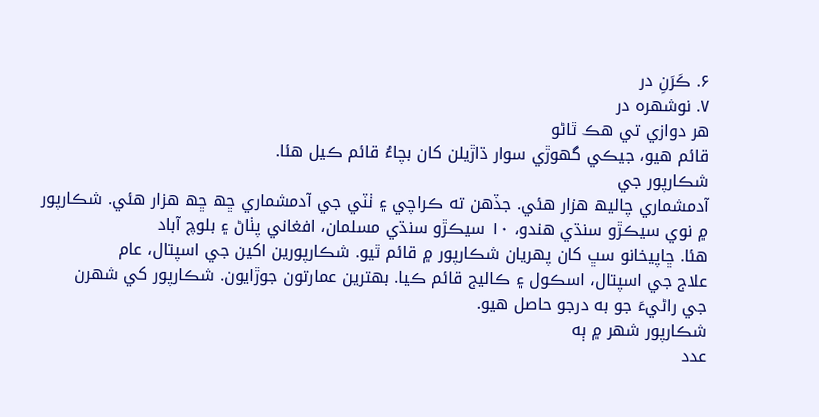۶. ڪَرَنِ در
۷. نوشھره در
هر دوازي تي هڪ ٿاڻو
قائم هيو، جيڪي گهوڙي سوار ڌاڙيلن کان بچاءُ قائم ڪيل هئا.
شڪارپور جي
آدمشماري چاليھ هزار هئي. جڏهن ته ڪراچي ۽ ٺٽي جي آدمشماري ڇھ ڇھ هزار هئي. شڪارپور
۾ نوي سيڪڙو سنڌي هندو، ۱۰ سيڪڙو سنڌي مسلمان، افغاني پٺاڻ ۽ بلوچ آباد
هئا. ڇاپيخانو سڀ کان پھريان شڪارپور ۾ قائم ٿيو. شڪارپورين اکين جي اسپتال، عام
علاج جي اسپتال، اسڪول ۽ ڪاليج قائم ڪيا. بھترين عمارتون جوڙايون. شڪارپور کي شهرن
جي راڻيءَ جو به درجو حاصل هيو.
شڪارپور شهر ۾ ٻه
عدد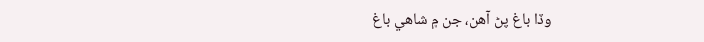وڏا باغ پڻ آهن، جن ۾ شاهي باغ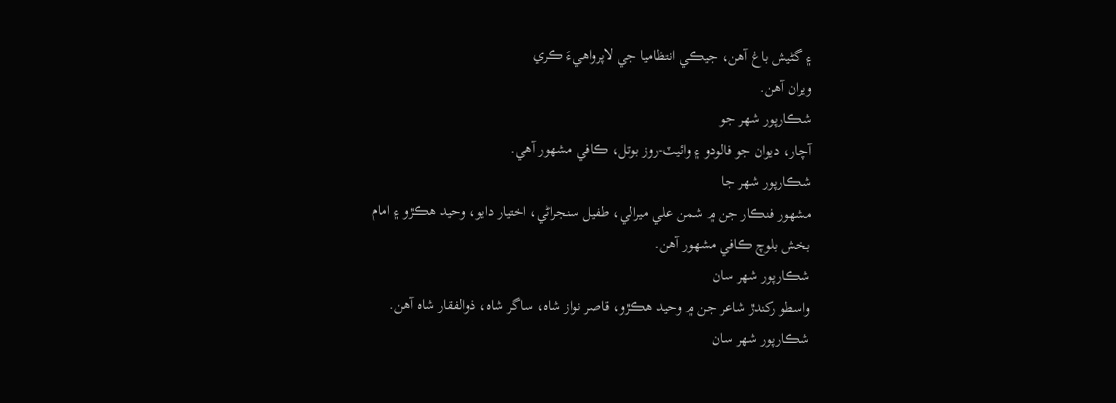۽ گڻيش باغ آهن، جيڪي انتظاميا جي لاپرواهيءَ ڪري
ويران آهن.
شڪارپور شھر جو
آچار، ديوان جو فالودو ۽ وائيٽ-روز بوتل، ڪافي مشهور آهي.
شڪارپور شھر جا
مشهور فنڪار جن ۾ شمن علي ميرالي، طفيل سنجراڻي، اختيار دايو، وحيد هڪڙو ۽ امام
بخش بلوچ ڪافي مشھور آهن.
شڪارپور شهر سان
واسطو رکندڙ شاعر جن ۾ وحيد هڪڙو، قاصر نواز شاه، ساگر شاه، ذوالفقار شاه آهن.
شڪارپور شھر سان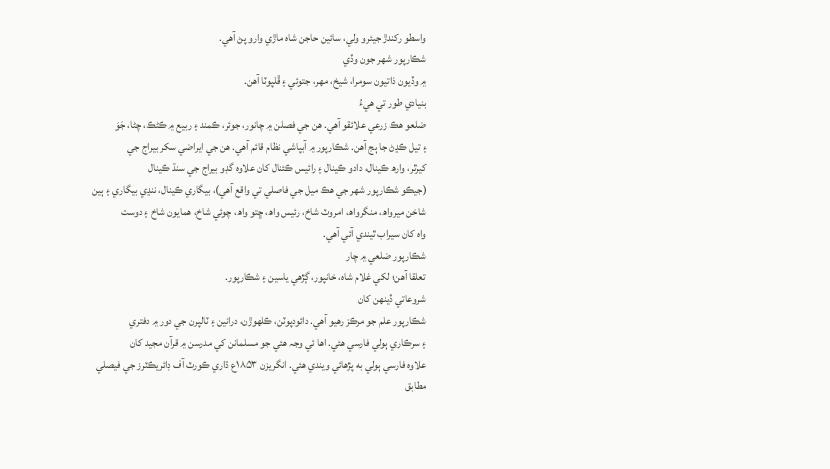واسطو رکندڙ جيئرو ولي، سائين حاجن شاه ماڙي وارو پڻ آهي.
شڪارپور شهر جون وڏي
۾ وڏيون ذاتيون سومرا، شيخ، مهر، جتوئي ۽ ڦلپوٽا آهن.
بنيادي طور تي هيءُ
ضلعو هڪ زرعي علائقو آهي. هن جي فصلن ۾ چانور، جوئر، ڪمند ۽ ربيع ۾ ڪڻڪ، چڻا، جَوَ
۽ تيل ڪڍڻ جا ٻج آهن. شڪارپور ۾ آبپاشي نظام قائم آهي. هن جي ايراضي سکر بيراج جي
کيرٿر، وارھ ڪينال، دادو ڪينال ۽ رائيس ڪئنال کان علاوه گڊو بيراج جي سنڌ ڪينال
(جيڪو شڪارپور شھر جي هڪ ميل جي فاصلي تي واقع آهي)، بيگاري ڪينال، ننڍي بيگاري ۽ ٻين
شاخن ميرواھ، منگرواھ، امروٽ شاخ، رئيس واھ، ڇتو واھ، چوئي شاخ، همايون شاخ ۽ دوست
واه کان سيراب ٿيندي آئي آهي.
شڪارپور ضلعي ۾ چار
تعلقا آهن؛ لکي غلام شاه، خانپور، ڳڙهي ياسين ۽ شڪارپور.
شروعاتي ڏينهن کان
شڪارپور علم جو مرڪز رهيو آهي. دائودپوٽن، ڪلهوڙن، درانين ۽ ٽالپرن جي دور ۾ دفتري
۽ سرڪاري ٻولي فارسي هئي. اها ئي وجہ هئي جو مسلمانن کي مدرسن ۾ قرآن مجيد کان
علاوه فارسي ٻولي به پڙهائي ويندي هئي. انگريزن ۱۸۵۳ع ڌاري ڪورٽ آف ڊائريڪٽرز جي فيصلي مطابق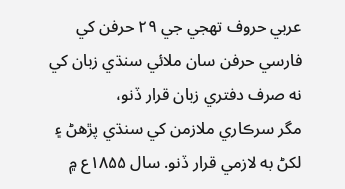عربي حروف تھجي جي ۲۹ حرفن کي فارسي حرفن سان ملائي سنڌي زبان کي نه صرف دفتري زبان قرار ڏنو،
مگر سرڪاري ملازمن کي سنڌي پڙهڻ ۽ لکڻ به لازمي قرار ڏنو. سال ۱۸۵۵ع ۾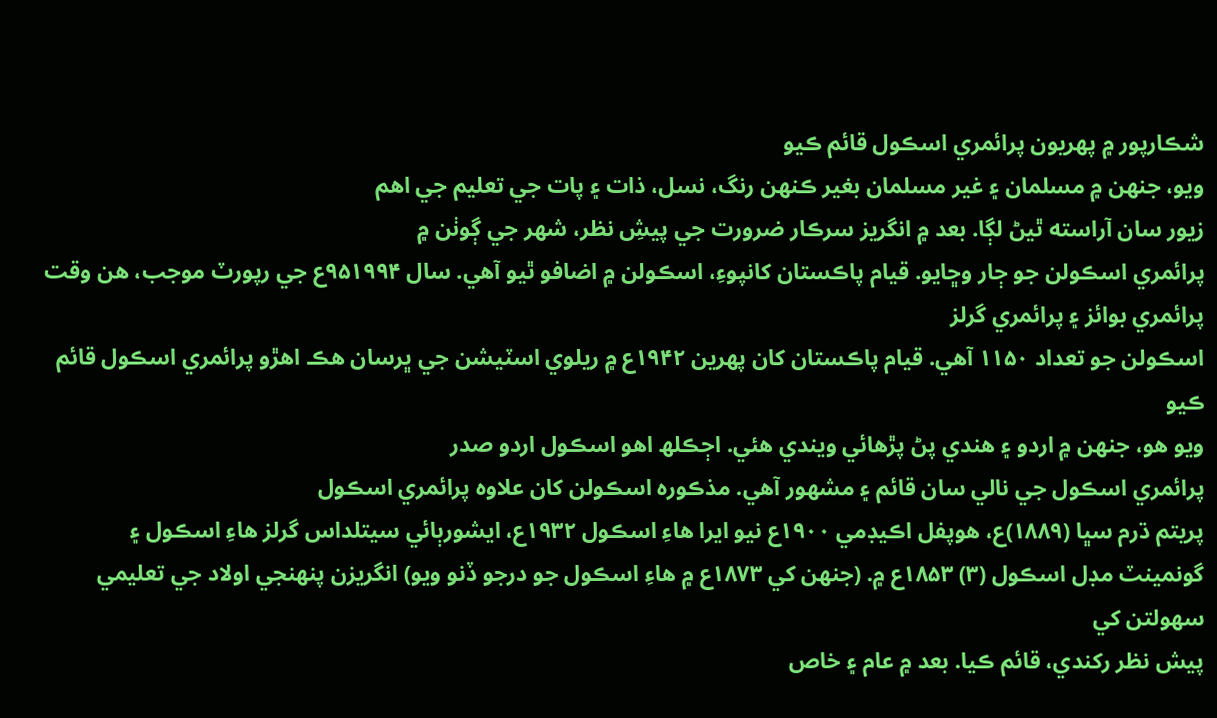شڪارپور ۾ پھريون پرائمري اسڪول قائم ڪيو
ويو، جنهن ۾ مسلمان ۽ غير مسلمان بغير ڪنھن رنگ، نسل، ذات ۽ پات جي تعليم جي اهم
زيور سان آراسته ٿيڻ لڳا. بعد ۾ انگريز سرڪار ضرورت جي پيشِ نظر، شھر جي ڳوٺن ۾
پرائمري اسڪولن جو ڄار وڇايو. قيام پاڪستان کانپوءِ، اسڪولن ۾ اضافو ٿيو آهي. سال ۹۵۱۹۹۴ع جي رپورٽ موجب، هن وقت پرائمري بوائز ۽ پرائمري گرلز
اسڪولن جو تعداد ۱۱۵۰ آهي. قيام پاڪستان کان پھرين ۱۹۴۲ع ۾ ريلوي اسٽيشن جي ڀرسان هڪ اهڙو پرائمري اسڪول قائم ڪيو
ويو هو، جنھن ۾ اردو ۽ هندي پڻ پڙهائي ويندي هئي. اڄڪلھ اهو اسڪول اردو صدر
پرائمري اسڪول جي نالي سان قائم ۽ مشھور آهي. مذڪوره اسڪولن کان علاوه پرائمري اسڪول
پريتم ڌرم سڀا (۱۸۸۹)ع، هوپفل اڪيڊمي ۱۹۰۰ع نيو ايرا هاءِ اسڪول ۱۹۳۲ع، ايشورٻائي سيتلداس گرلز هاءِ اسڪول ۽
گونمينٽ مڊل اسڪول (۳) ۱۸۵۳ع ۾. (جنهن کي ۱۸۷۳ع ۾ هاءِ اسڪول جو درجو ڏنو ويو) انگريزن پنھنجي اولاد جي تعليمي سھولتن کي
پيش نظر رکندي، قائم ڪيا. بعد ۾ عام ۽ خاص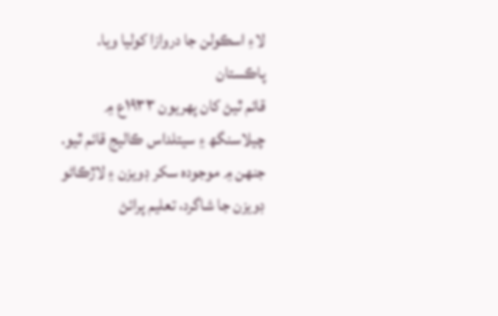لاءِ اسڪولن جا دروازا کوليا ويا. پاڪستان
قائم ٿيڻ کان پھريون ۱۹۳۳ع ۾ چيلاسنگھ ۽ سيتلداس ڪاليج قائم ٿيو. جنهن ۾ موجوده سکر ڊويزن ۽ لاڙڪاڻو
ڊويزن جا شاگرد، تعليم پرائڻ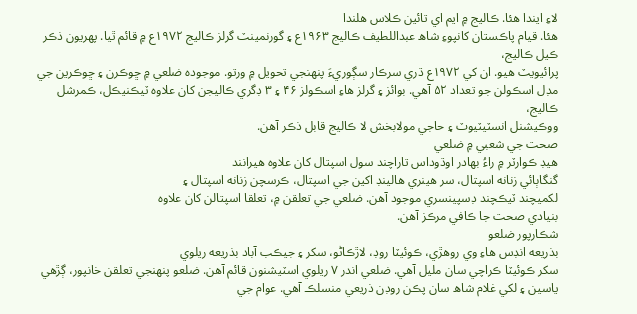لاءِ ايندا هئا. ڪاليج ۾ ايم اي تائين ڪلاس هلندا
هئا. قيام پاڪستان کانپوءِ شاھ عبداللطيف ڪاليج ۱۹۶۳ع ۽ گورنمينٽ گرلز ڪاليج ۱۹۷۲ع ۾ قائم ٿيا. پھريون ذڪر ڪيل ڪاليج،
پرائيويٽ هيو. ان کي ۱۹۷۲ع ڌري سرڪار سڳوريءَ پنھنجي تحويل ۾ ورتو. موجوده ضلعي ۾ ڇوڪرن ۽ ڇوڪرين جي
مڊل اسڪولن جو تعداد ۵۲ آهي. بوائز ۽ گرلز هاءِ اسڪولز ۴۶ ۽ ۳ ڊگري ڪاليجن کان علاوه ٽيڪنيڪل، ڪمرشل ڪاليج،
ووڪيشنل انسٽيٽيوٽ ۽ حاجي مولابخش لا ڪاليج قابل ذڪر آهن.
صحت جي شعبي ۾ ضلعي
هيڊ ڪوارٽر ۾ راءُ بھادر اوڌوداس تاراچند سول اسپتال کان علاوه هيرانند
گنگاٻائي زنانه اسپتال، سر هينري هالينڊ اکين جي اسپتال، ڪرسچن زنانه اسپتال ۽
لکميچند ٽيڪچند ڊسپينسري موجود آهن. ضلعي جي تعلقن ۾، تعلقا اسپتالن کان علاوه
بنيادي صحت جا ڪافي مرڪز آهن.
شڪارپور ضلعو
بذريعه انڊس هاءِ وي روهڙي، ڪوئيٽا روڊ، لاڙڪاڻو، سکر ۽ جيڪب آباد بذريعه ريلوي
سکر ڪوئيٽا ڪراچي سان مليل آهي. ضلعي اندر ۷ ريلوي اسٽيشنون قائم آهن. ضلعو پنهنجي تعلقن خانپور، ڳڙهي
ياسين ۽ لکي غلام شاھ سان پڪن روڊن ذريعي منسلڪ آهي. عوام جي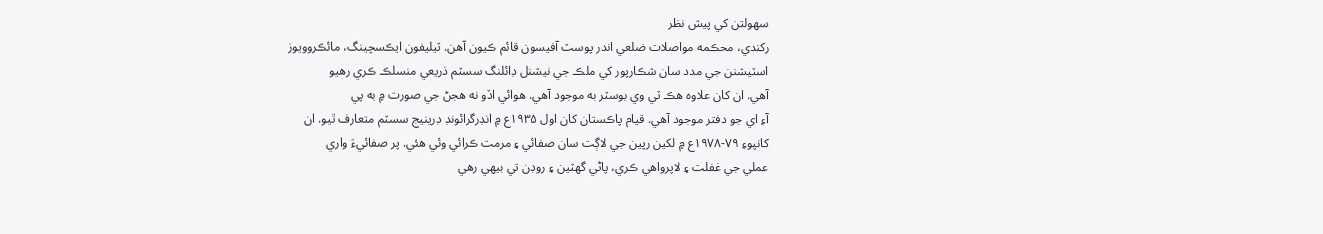سهولتن کي پيش نظر
رکندي، محڪمه مواصلات ضلعي اندر پوسٽ آفيسون قائم ڪيون آهن. ٽيليفون ايڪسچينگ، مائڪروويوز
اسٽيشنن جي مدد سان شڪارپور کي ملڪ جي نيشنل ڊائلنگ سسٽم ذريعي منسلڪ ڪري رهيو
آهي. ان کان علاوه هڪ ٽي وي بوسٽر به موجود آهي. هوائي اڏو نه هجڻ جي صورت ۾ به پي
آءِ اي جو دفتر موجود آهي. قيام پاڪستان کان اول ۱۹۳۵ع ۾ انڊرگرائونڊ ڊرينيج سسٽم متعارف ٿيو. ان
کانپوءِ ۷۹-۱۹۷۸ع ۾ لکين رپين جي لاڳت سان صفائي ۽ مرمت ڪرائي وئي هئي. پر صفائيءَ واري
عملي جي غفلت ۽ لاپرواهي ڪري، پاڻي گھٽين ۽ روڊن تي بيھي رهي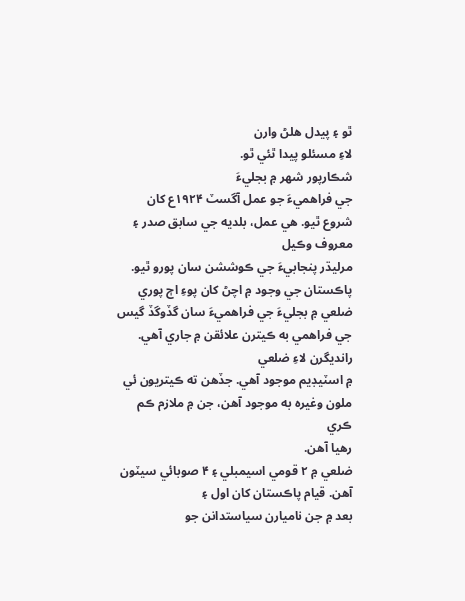ٿو ۽ پيدل هلڻ وارن
لاءِ مسئلو پيدا ٿئي ٿو.
شڪارپور شھر ۾ بجليءَ
جي فراهميءَ جو عمل آگسٽ ۱۹۲۴ع کان شروع ٿيو. هي عمل، بلديه جي سابق صدر ۽ معروف وڪيل
مرليڌر پنجابيءَ جي ڪوششن سان پورو ٿيو. پاڪستان جي وجود ۾ اچڻ کان پوءِ اڄ پوري
ضلعي ۾ بجليءَ جي فراهميءَ سان گڏوگڏ گيس جي فراهمي به ڪيترن علائقن ۾ جاري آهي.
رانديگرن لاءِ ضلعي
۾ اسٽيڊيم موجود آهي. جڏهن ته ڪيتريون ئي ملون وغيره به موجود آهن، جن ۾ ملازم ڪم ڪري
رهيا آهن.
ضلعي ۾ ۲ قومي اسيمبلي ۽ ۴ صوبائي سيٽون آهن. قيام پاڪستان کان اول ۽
بعد ۾ جن ناميارن سياستدانن جو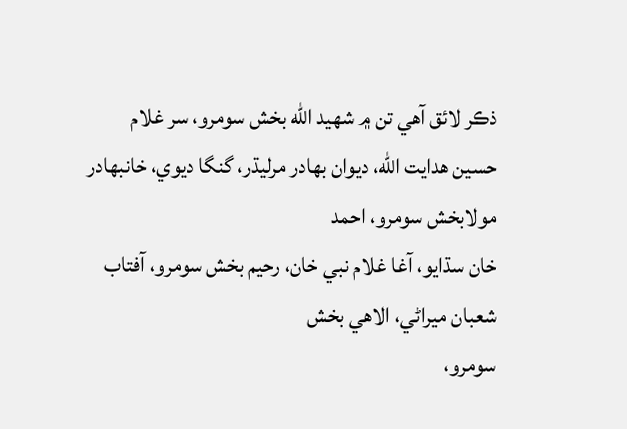ذڪر لائق آهي تن ۾ شھيد الله بخش سومرو، سر غلام
حسين هدايت الله، ديوان بھادر مرليڌر، گنگا ديوي، خانبھادر مولابخش سومرو، احمد
خان سڌايو، آغا غلام نبي خان، رحيم بخش سومرو، آفتاب شعبان ميراڻي، الاهي بخش
سومرو،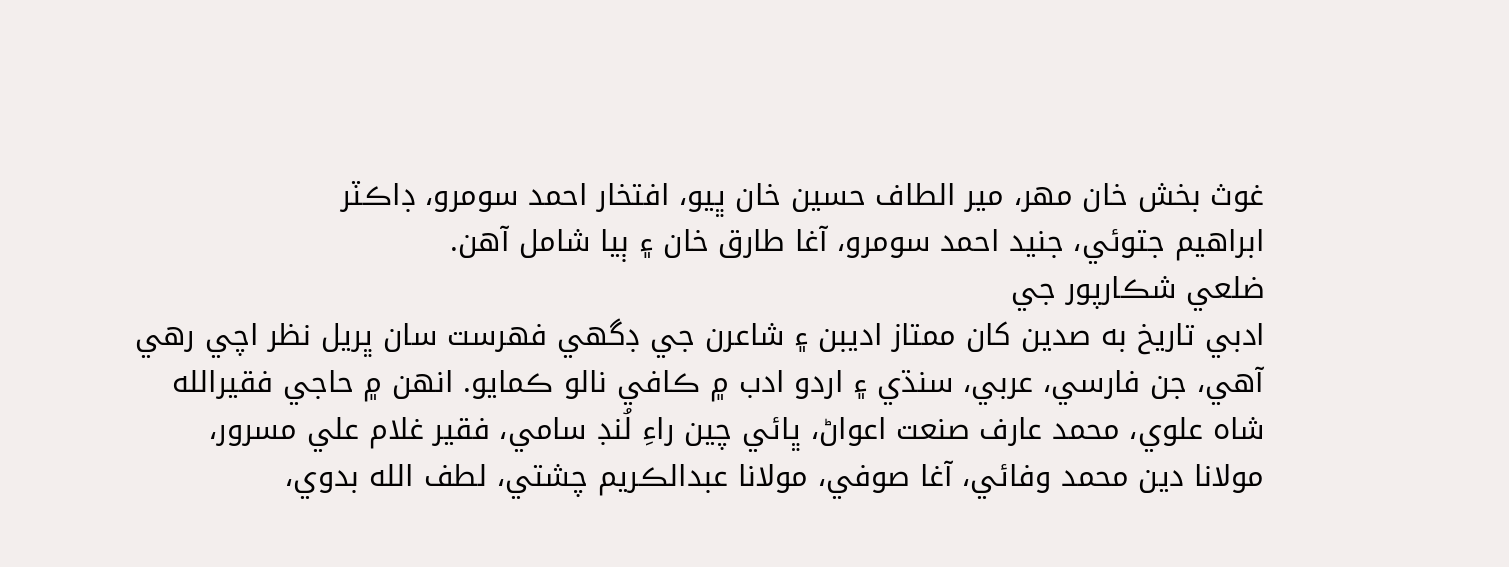غوث بخش خان مهر، مير الطاف حسين خان ڀيو، افتخار احمد سومرو، ڊاڪٽر
ابراهيم جتوئي، جنيد احمد سومرو، آغا طارق خان ۽ ٻيا شامل آهن.
ضلعي شڪارپور جي
ادبي تاريخ به صدين کان ممتاز اديبن ۽ شاعرن جي ڊگھي فهرست سان ڀريل نظر اچي رهي
آهي، جن فارسي، عربي، سنڌي ۽ اردو ادب ۾ ڪافي نالو ڪمايو. انهن ۾ حاجي فقيرالله
شاه علوي، محمد عارف صنعت اعواڻ، ڀائي چين راءِ لُنڊ سامي، فقير غلام علي مسرور،
مولانا دين محمد وفائي، آغا صوفي، مولانا عبدالڪريم چشتي، لطف الله بدوي،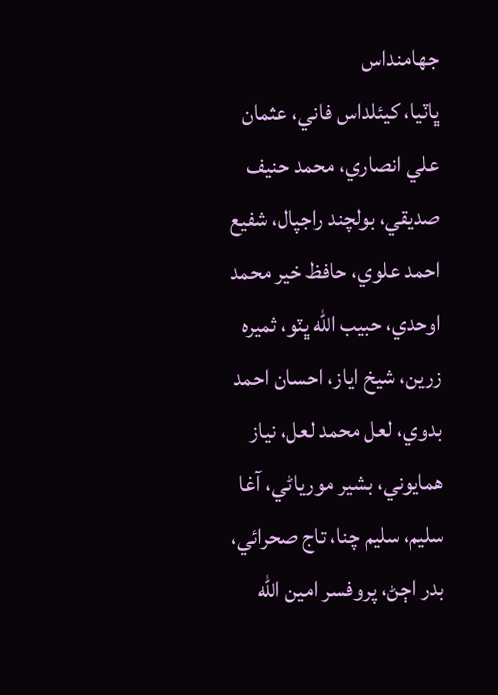جھامنداس
ڀاٽيا، کيئلداس فاني، عثمان علي انصاري، محمد حنيف صديقي، بولچند راجپال، شفيع
احمد علوي، حافظ خير محمد اوحدي، حبيب الله ڀٽو، ثميره زرين، شيخ اياز، احسان احمد
بدوي، لعل محمد لعل، نياز همايوني، بشير مورياڻي، آغا سليم، سليم چنا، تاج صحرائي،
بدر اڄڻ، پروفسر امين الله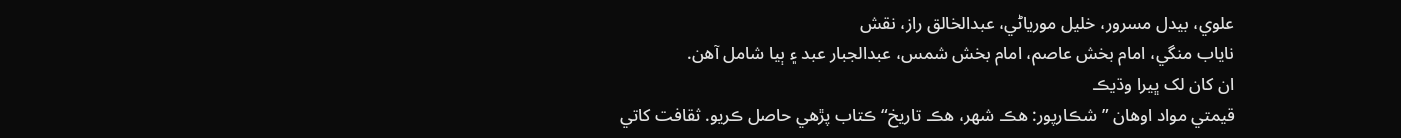علوي، بيدل مسرور، خليل مورياڻي، عبدالخالق راز، نقش
ناياب منگي، امام بخش عاصم، امام بخش شمس، عبدالجبار عبد ۽ ٻيا شامل آهن.
ان کان لک ڀيرا وڌيڪ
قيمتي مواد اوهان ”شڪارپور: هڪ شھر، هڪ تاريخ“ ڪتاب پڙھي حاصل ڪريو. ثقافت کاتي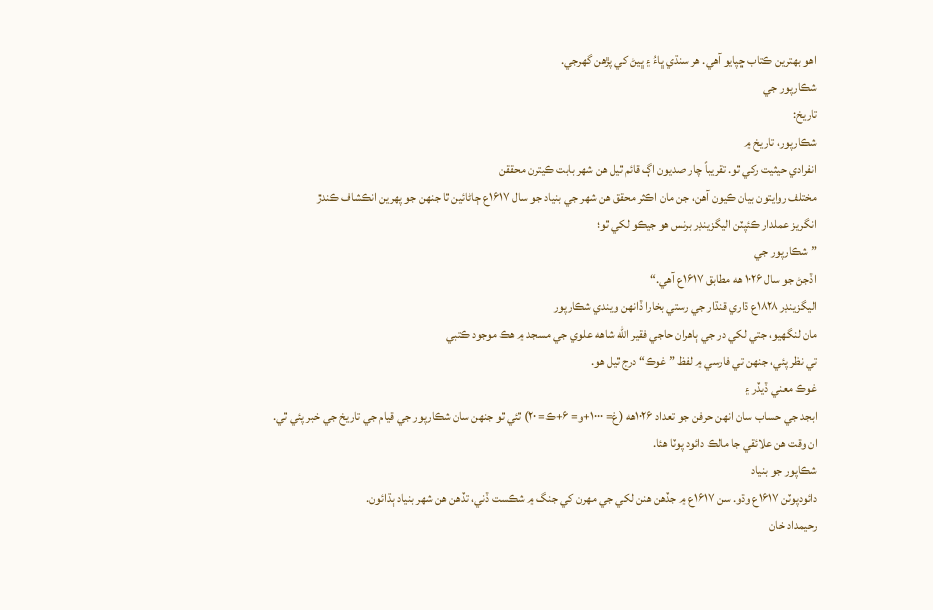اهو بھترين ڪتاب ڇپايو آھي. هر سنڌي ڀاءُ ۽ ڀيڻ کي پڙھن گهرجي.
شڪارپور جي
تاريخ:
شڪارپور، تاريخ ۾
انفرادي حيثيت رکي ٿو. تقريباً چار صديون اڳ قائم ٿيل هن شھر بابت ڪيترن محققن
مختلف روايتون بيان ڪيون آهن، جن مان اڪثر محقق هن شهر جي بنياد جو سال ۱۶۱۷ع ڄاڻائين ٿا جنھن جو پھرين انڪشاف ڪندڙ
انگريز عملدار ڪئپٽن اليگزينڊر برنس هو جيڪو لکي ٿو؛
”شڪارپور جي
اڏجڻ جو سال ۱۰۲۶ هه مطابق ۱۶۱۷ع آهي.“
اليگزينڊر ۱۸۲۸ع ڌاري قنڌار جي رستي بخارا ڏانهن ويندي شڪارپور
مان لنگهيو، جتي لکي در جي ٻاهران حاجي فقير الله شاهه علوي جي مسجد ۾ هڪ موجود ڪتبي
تي نظر پئي، جنهن تي فارسي ۾ لفظ ”غوڪ“ درج ٿيل هو.
غوڪ معني ڏيڏر ۽
ابجد جي حساب سان انهن حرفن جو تعداد ۱۰۲۶هه (غ= ۱۰۰۰+و= ۶+ڪ= ۲۰) ٿئي ٿو جنھن سان شڪارپور جي قيام جي تاريخ جي خبر پئي ٿي.
ان وقت هن علائقي جا مالڪ دائود پوٽا هئا.
شڪاپور جو بنياد
دائودپوٽن ۱۶۱۷ع وڌو. سن ۱۶۱۷ع ۾ جڏهن هنن لکي جي مھرن کي جنگ ۾ شڪست ڏني، تڏهن ھن شھر بنياد ٻڌائون.
رحيمداد خان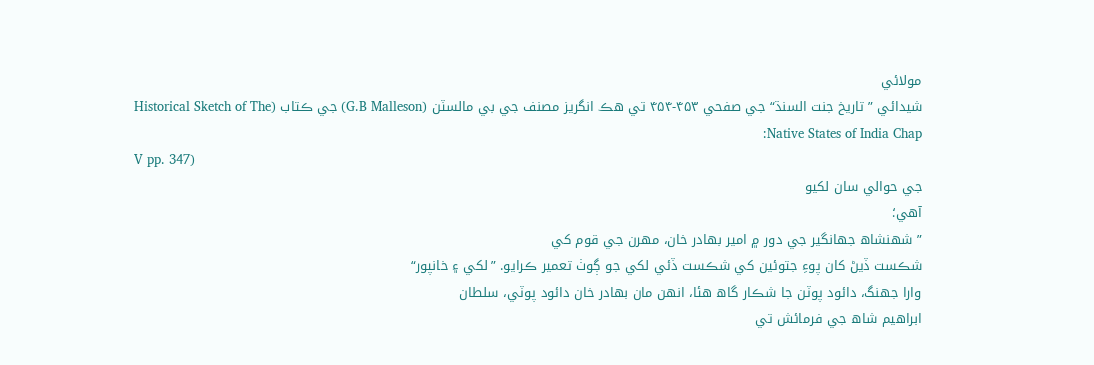مولائي
شيدائي ”تاريخ جنت السنڌ“ جي صفحي ۴۵۳-۴۵۴ تي هڪ انگريز مصنف جي بي مالسٽن (G.B Malleson) جي ڪتاب (Historical Sketch of The Native States of India Chap:
V pp. 347)
جي حوالي سان لکيو
آهي؛
”شھنشاھ جھانگير جي دور ۾ امير بھادر خان، مھرن جي قوم کي
شڪست ڏيڻ کان پوءِ جتوئين کي شڪست ڏئي لکي جو ڳوٺ تعمير ڪرايو. ”لکي ۽ خانپور“
وارا جهنگ، دائود پوٽن جا شڪار گاھ هئا، انهن مان بھادر خان دائود پوٽي، سلطان
ابراهيم شاھ جي فرمائش تي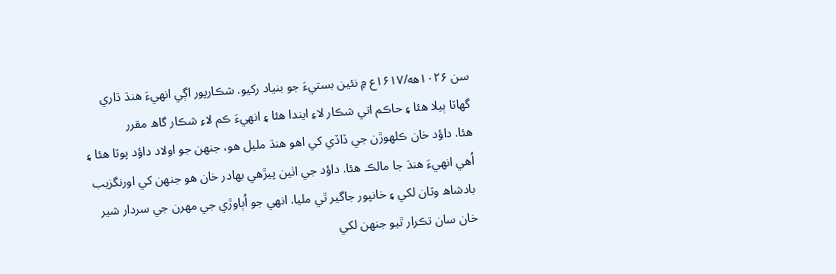سن ۱۰۲۶ھه/۱۶۱۷ع ۾ نئين بستيءَ جو بنياد رکيو. شڪارپور اڳي انهيءَ هنڌ ڌاري
گهاٽا ٻيلا هئا ۽ حاڪم اتي شڪار لاءِ ايندا هئا ۽ انهيءَ ڪم لاءِ شڪار گاھ مقرر
هئا. داؤد خان ڪلهوڙن جي ڏاڏي کي اهو هنڌ مليل هو، جنھن جو اولاد داؤد پوٽا هئا ۽
اُهي انهيءَ هنڌ جا مالڪ هئا. داؤد جي اٺين پيڙهي بھادر خان هو جنھن کي اورنگزيب
بادشاھ وٽان لکي ۽ خانپور جاگير ٿي مليا. انهي جو اُٻاوڙي جي مھرن جي سردار شير
خان سان تڪرار ٿيو جنھن لکي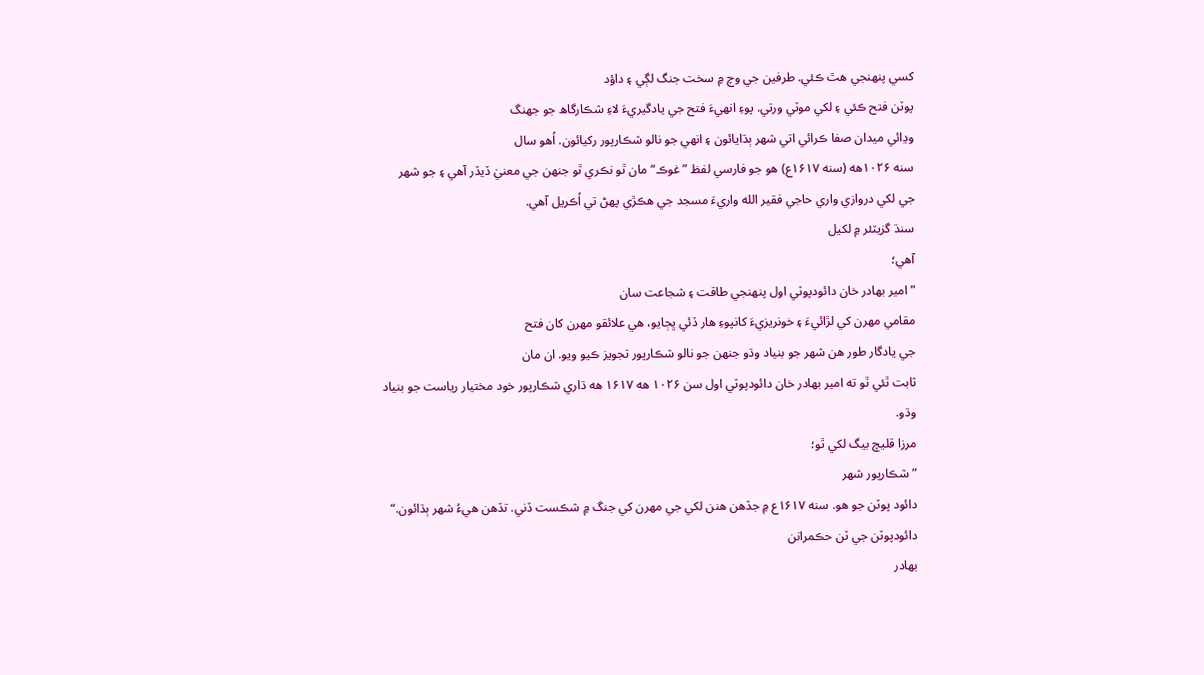کسي پنھنجي هٿ ڪئي. طرفين جي وچ ۾ سخت جنگ لڳي ۽ داؤد
پوٽن فتح ڪئي ۽ لکي موٽي ورتي. پوءِ انهيءَ فتح جي يادگيريءَ لاءِ شڪارگاھ جو جهنگ
وڍائي ميدان صفا ڪرائي اتي شھر ٻڌايائون ۽ انهي جو نالو شڪارپور رکيائون. اُهو سال
سنه ۱۰۲۶هه (سنه ۱۶۱۷ع) هو جو فارسي لفظ ”غوڪ“ مان ٿو نڪري ٿو جنھن جي معنيٰ ڏيڏر آهي ۽ جو شھر
جي لکي دروازي واري حاجي فقير الله واريءَ مسجد جي هڪڙي پھڻ تي اُڪريل آهي.
سنڌ گزيٽئر ۾ لکيل
آهي؛
”امير بھادر خان دائودپوٽي اول پنھنجي طاقت ۽ شجاعت سان
مقامي مھرن کي لڙائيءَ ۽ خونريزيءَ کانپوءِ هار ڏئي ڀڄايو، هي علائقو مھرن کان فتح
جي يادگار طور هن شهر جو بنياد وڌو جنھن جو نالو شڪارپور تجويز ڪيو ويو. ان مان
ثابت ٿئي ٿو ته امير بھادر خان دائودپوٽي اول سن ۱۰۲۶ هه ۱۶۱۷ ھه ڌاري شڪارپور خود مختيار رياست جو بنياد
وڌو.
مرزا قليچ بيگ لکي ٿو؛
”شڪارپور شھر
دائود پوٽن جو هو. سنه ۱۶۱۷ع ۾ جڏهن هنن لکي جي مھرن کي جنگ ۾ شڪست ڏني. تڏهن هيءُ شھر ٻڌائون.“
دائودپوٽن جي ٽن حڪمرانن
بھادر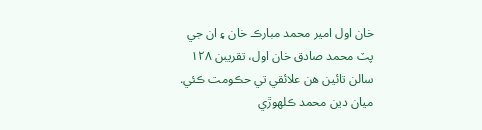خان اول امير محمد مبارڪ خان ۽ ان جي پٽ محمد صادق خان اول، تقريبن ۱۲۸ سالن تائين هن علائقي تي حڪومت ڪئي.
ميان دين محمد ڪلهوڙي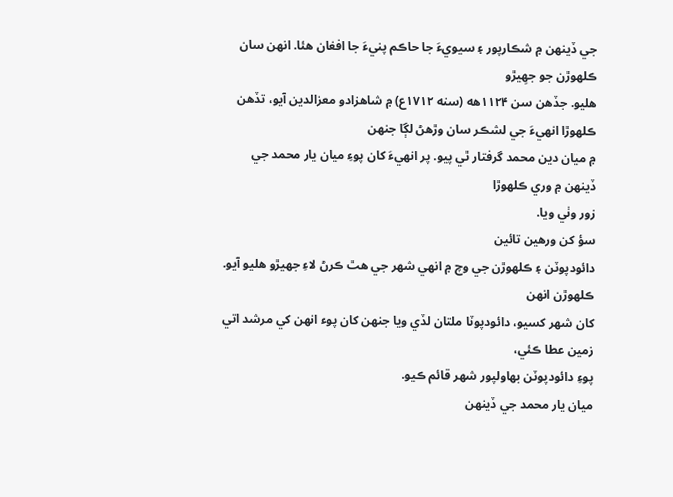جي ڏينھن ۾ شڪارپور ۽ سيويءَ جا حاڪم پنيءَ جا افغان هئا. انهن سان ڪلهوڙن جو جهِيڙو
هليو. جڏهن سن ۱۱۲۴هه (سنه ۱۷۱۲ع) ۾ شاهزادو معزالدين آيو، تڏهن ڪلهوڙا انهيءَ جي لشڪر سان وڙهڻ لڳا جنھن
۾ ميان دين محمد گرفتار ٿي پيو. پر انهيءَ کان پوءِ ميان يار محمد جي ڏينھن ۾ وري ڪلهوڙا
زور وٺي ويا.
سؤ کن ورهين تائين
دائودپوٽن ۽ ڪلهوڙن جي وچ ۾ انهي شهر جي هٿ ڪرڻ لاءِ جهيڙو هليو آيو. ڪلهوڙن انهن
کان شھر کسيو، دائودپوٽا ملتان لڏي ويا جنھن کان پوء انهن کي مرشد اتي زمين عطا ڪئي،
پوءِ دائودپوٽن بھاولپور شھر قائم ڪيو.
ميان يار محمد جي ڏينهن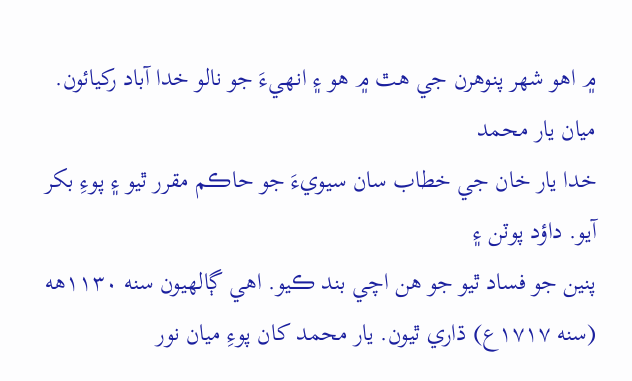۾ اهو شھر پنوهرن جي هٿ ۾ هو ۽ انهيءَ جو نالو خدا آباد رکيائون. ميان يار محمد
خدا يار خان جي خطاب سان سيويءَ جو حاڪم مقرر ٿيو ۽ پوءِ بکر آيو. داؤد پوٽن ۽
پنين جو فساد ٿيو جو هن اچي بند ڪيو. اهي ڳالهيون سنه ۱۱۳۰هه (سنه ۱۷۱۷ع) ڌاري ٿيون. يار محمد کان پوءِ ميان نور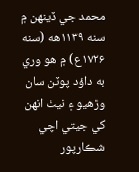محمد جي ڏينھن ۾ سنه ۱۱۳۹هه (سنه ۱۷۲۶ع) ۾ هو وري به داؤد پوٽن سان وڙهيو ۽ نيٺ انهن کي جيتي اچي شڪارپور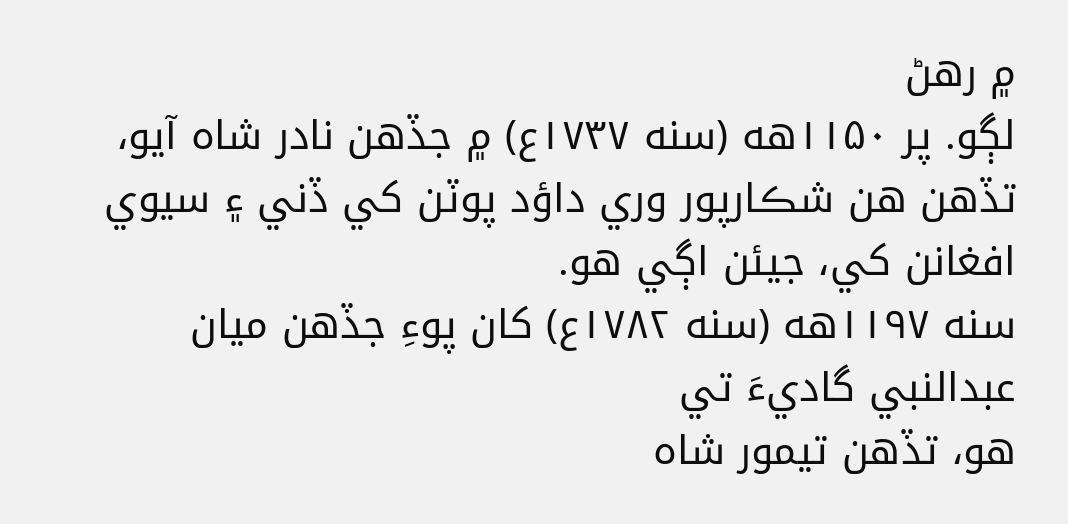۾ رهڻ
لڳو. پر ۱۱۵۰هه (سنه ۱۷۳۷ع) ۾ جڏهن نادر شاه آيو، تڏهن هن شڪارپور وري داؤد پوٽن کي ڏني ۽ سيوي
افغانن کي، جيئن اڳي هو.
سنه ۱۱۹۷هه (سنه ۱۷۸۲ع) کان پوءِ جڏهن ميان عبدالنبي گاديءَ تي
هو، تڏهن تيمور شاه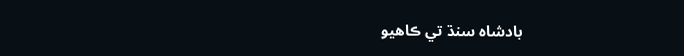بادشاه سنڌ تي ڪاهيو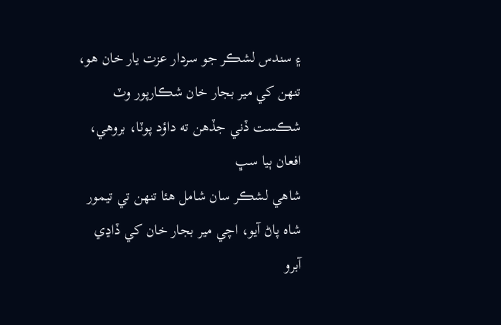۽ سندس لشڪر جو سردار عزت يار خان هو،
تنھن کي مير بجار خان شڪارپور وٽ شڪست ڏني جڏھن ته داؤد پوٽا، بروهي، افعان ٻيا سڀ
شاهي لشڪر سان شامل هئا تنھن تي تيمور شاه پاڻ آيو، اچي مير بجار خان کي ڏاڍي آبرو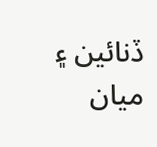ڏنائين ۽ ميان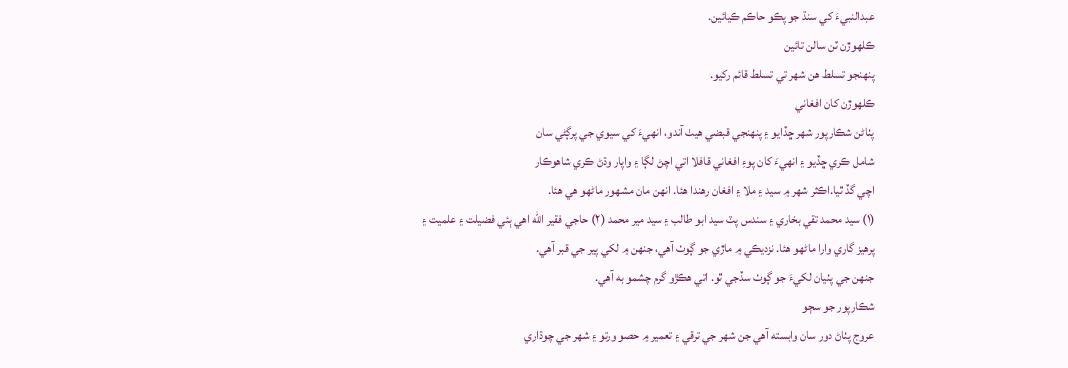عبدالنبيءَ کي سنڌ جو پڪو حاڪم ڪيائين.
ڪلهوڙن ٽن سالن تائين
پنهنجو تسلط هن شھر تي تسلط قائم رکيو.
ڪلهوڙن کان افغاني
پٺاڻن شڪارپور شھر ڇڏايو ۽ پنهنجي قبضي هيٺ آندو، انهيءَ کي سيوي جي پرڳڻي سان
شامل ڪري ڇڏيو ۽ انهيءَ کان پوءِ افغاني قافلا اتي اچڻ لڳا ۽ واپار وڌڻ ڪري شاهوڪار
اچي گڏ ٿيا.اڪثر شهر ۾ سيد ۽ ملا ۽ افغان رهندا هئا. انهن مان مشهور ماڻهو هي هئا.
(۱) سيد محمد تقي بخاري ۽ سندس پٽ سيد ابو طالب ۽ سيد مير محمد (۲) حاجي فقير الله اهي ٻئي فضيلت ۽ علميت ۽
پرهيز گاري وارا ماڻهو هئا. نزديڪي ۾ ماڙي جو ڳوٺ آهي، جنهن ۾ لکي پير جي قبر آهي.
جنھن جي پٺيان لکيءَ جو ڳوٺ سڏجي ٿو. اتي هڪڙو گرم چشمو به آهي.
شڪارپور جو سڄو
عروج پٺاڻ دور سان وابسته آهي جن شھر جي ترقي ۽ تعمير ۾ حصو ورتو ۽ شهر جي چوڌاري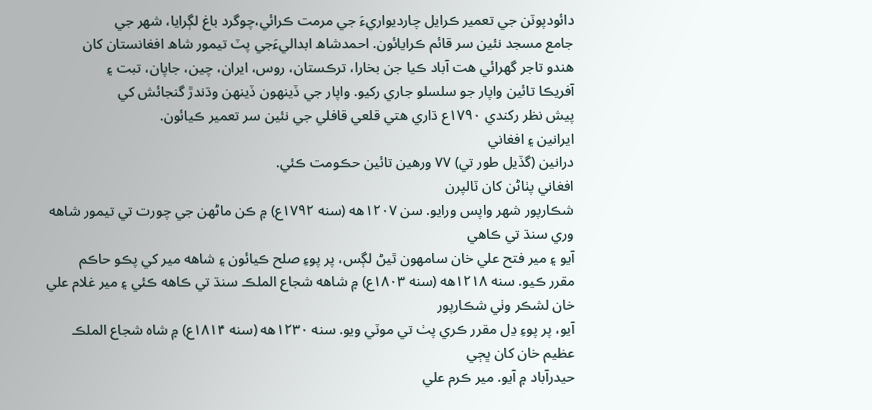دائودپوٽن جي تعمير ڪرايل چارديواريءَ جي مرمت ڪرائي،چوگرد باغ لڳرايا، شهر جي
جامع مسجد نئين سر قائم ڪرايائون. احمدشاھ ابداليءَجي پٽ تيمور شاھ افغانستان کان
هندو تاجر گھرائي هت آباد ڪيا جن بخارا، ترڪستان، روس، ايران، چين، جاپان، تبت ۽
آفريڪا تائين واپار جو سلسلو جاري رکيو. واپار جي ڏينھون ڏينھن وڌندڙ گنجائش کي
پيش نظر رکندي ۱۷۹۰ع ڌاري هتي قلعي قافلي جي نئين سر تعمير ڪيائون.
ايرانين ۽ افغاني
درانين (گڏيل طور تي) ۷۷ ورهين تائين حڪومت ڪئي.
افغاني پٺاڻن کان ٽالپرن
شڪارپور شھر واپس ورايو. سن ۱۲۰۷هه (سنه ۱۷۹۲ع) ۾ ڪن ماڻهن جي چورت تي تيمور شاهه وري سنڌ تي ڪاهي
آيو ۽ مير فتح علي خان سامهون ٿيڻ لڳس، پر پوءِ صلح ڪيائون ۽ شاهه مير کي پڪو حاڪم
مقرر ڪيو. سنه ۱۲۱۸هه (سنه ۱۸۰۳ع) ۾ شاهه شجاع الملڪ سنڌ تي ڪاهه ڪئي ۽ مير غلام علي خان لشڪر وٺي شڪارپور
آيو، پر پوءِ ڍل مقرر ڪري پٺ تي موٽي ويو. سنه ۱۲۳۰هه (سنه ۱۸۱۴ع) ۾ شاه شجاع الملڪ عظيم خان کان ڀڄي
حيدرآباد ۾ آيو. مير ڪرم علي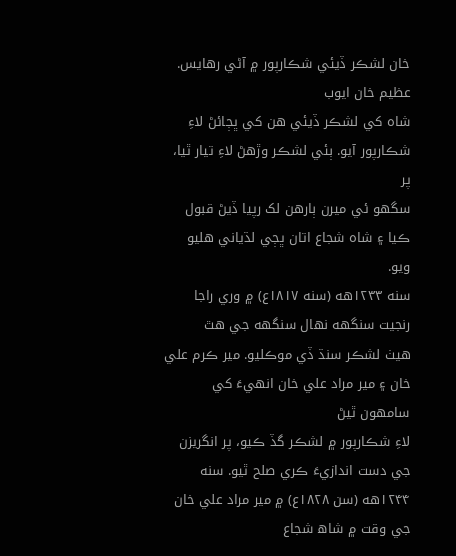خان لشڪر ڏيئي شڪارپور ۾ آڻي رهايس. عظيم خان ايوب
شاه کي لشڪر ڏيئي هن کي ڀڄائڻ لاءِ شڪارپور آيو. ٻئي لشڪر وڙهڻ لاءِ تيار ٿيا، پر
سگهو ئي ميرن ٻارهن لک رپيا ڏيڻ قبول ڪيا ۽ شاه شجاع اتان ڀڄي لڌياني هليو ويو.
سنه ۱۲۳۳هه (سنه ۱۸۱۷ع) ۾ وري راجا رنجيت سنگهه نهال سنگهه جي هٿ
هيٺ لشڪر سنڌ ڏي موڪليو. مير ڪرم علي خان ۽ مير مراد علي خان انهيءَ کي سامهون ٿيڻ
لاءِ شڪارپور ۾ لشڪر گڏ ڪيو، پر انگريزن جي دست اندازيءَ ڪري صلح ٿيو. سنه ۱۲۴۴هه (سن ۱۸۲۸ع) ۾ مير مراد علي خان جي وقت ۾ شاھ شجاع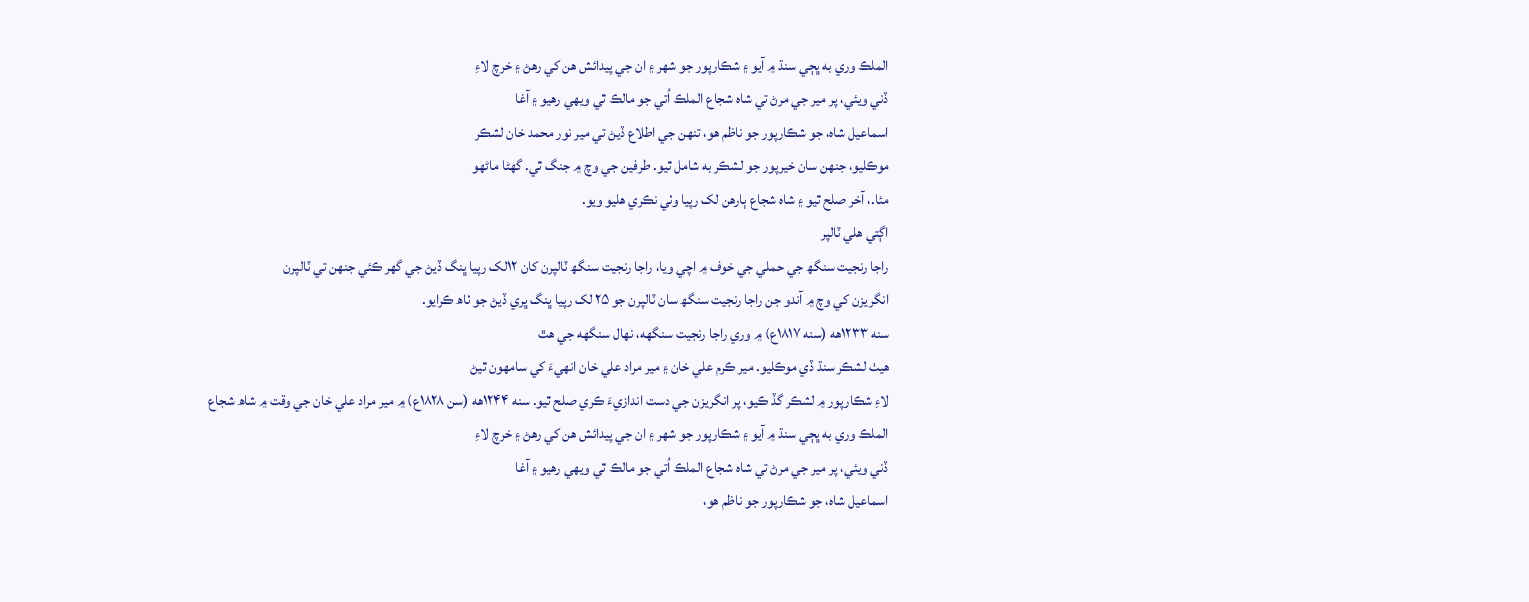الملڪ وري به ڀڄي سنڌ ۾ آيو ۽ شڪارپور جو شهر ۽ ان جي پيدائش هن کي رهڻ ۽ خرچ لاءِ
ڏني ويئي، پر مير جي مرڻ تي شاه شجاع الملڪ اُتي جو مالڪ ٿي ويهي رهيو ۽ آغا
اسماعيل شاه، جو شڪارپور جو ناظم هو، تنهن جي اطلاع ڏيڻ تي مير نور محمد خان لشڪر
موڪليو، جنهن سان خيرپور جو لشڪر به شامل ٿيو. طرفين جي وچ ۾ جنگ ٿي. گهڻا ماڻهو
مئا.، آخر صلح ٿيو ۽ شاه شجاع ٻارهن لک رپيا وٺي نڪري هليو ويو.
اڳتي هلي ٽالپر
راجا رنجيت سنگھ جي حملي جي خوف ۾ اچي ويا، راجا رنجيت سنگھ ٽالپرن کان ۱۲لک رپيا ڀنگ ڏيڻ جي گهر ڪئي جنھن تي ٽالپرن
انگريزن کي وچ ۾ آندو جن راجا رنجيت سنگھ سان ٽالپرن جو ۲۵ لک رپيا ڀنگ ڀري ڏيڻ جو ٺاھ ڪرايو.
سنه ۱۲۳۳هه (سنه ۱۸۱۷ع) ۾ وري راجا رنجيت سنگهه، نهال سنگهه جي هٿ
هيٺ لشڪر سنڌ ڏي موڪليو. مير ڪرم علي خان ۽ مير مراد علي خان انهيءَ کي سامهون ٿيڻ
لاءِ شڪارپور ۾ لشڪر گڏ ڪيو، پر انگريزن جي دست اندازيءَ ڪري صلح ٿيو. سنه ۱۲۴۴هه (سن ۱۸۲۸ع) ۾ مير مراد علي خان جي وقت ۾ شاھ شجاع
الملڪ وري به ڀڄي سنڌ ۾ آيو ۽ شڪارپور جو شهر ۽ ان جي پيدائش هن کي رهڻ ۽ خرچ لاءِ
ڏني ويئي، پر مير جي مرڻ تي شاه شجاع الملڪ اُتي جو مالڪ ٿي ويهي رهيو ۽ آغا
اسماعيل شاه، جو شڪارپور جو ناظم هو،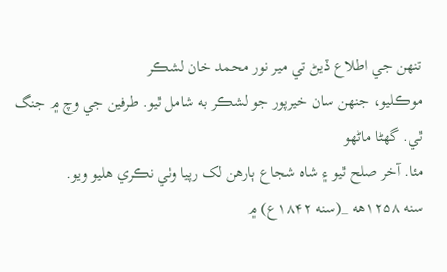تنهن جي اطلاع ڏيڻ تي مير نور محمد خان لشڪر
موڪليو، جنهن سان خيرپور جو لشڪر به شامل ٿيو. طرفين جي وچ ۾ جنگ ٿي. گهڻا ماڻهو
مئا. آخر صلح ٿيو ۽ شاه شجاع ٻارهن لک رپيا وٺي نڪري هليو ويو.
سنه ۱۲۵۸هه _(سنه ۱۸۴۲ع) ۾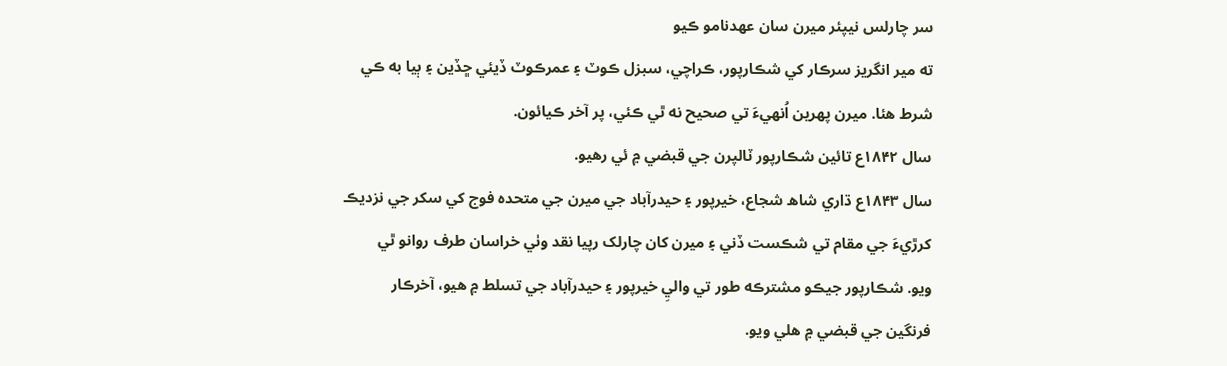سر چارلس نيپئر ميرن سان عهدنامو ڪيو
ته مير انگريز سرڪار کي شڪارپور، ڪراچي، سبزل ڪوٽ ۽ عمرڪوٽ ڏيئي ڇڏين ۽ ٻيا به ڪي
شرط هئا. ميرن پهرين اُنهيءَ تي صحيح نه ٿي ڪئي، پر آخر ڪيائون.
سال ۱۸۴۲ع تائين شڪارپور ٽالپرن جي قبضي ۾ ئي رهيو.
سال ۱۸۴۳ع ڌاري شاھ شجاع، خيرپور ۽ حيدرآباد جي ميرن جي متحده فوج کي سکر جي نزديڪ
کرڙيءَ جي مقام تي شڪست ڏني ۽ ميرن کان چارلک رپيا نقد وٺي خراسان طرف روانو ٿي
ويو. شڪارپور جيڪو مشترڪه طور تي واليِ خيرپور ۽ حيدرآباد جي تسلط ۾ هيو، آخرڪار
فرنگين جي قبضي ۾ هلي ويو.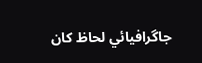جاگرافيائي لحاظ کان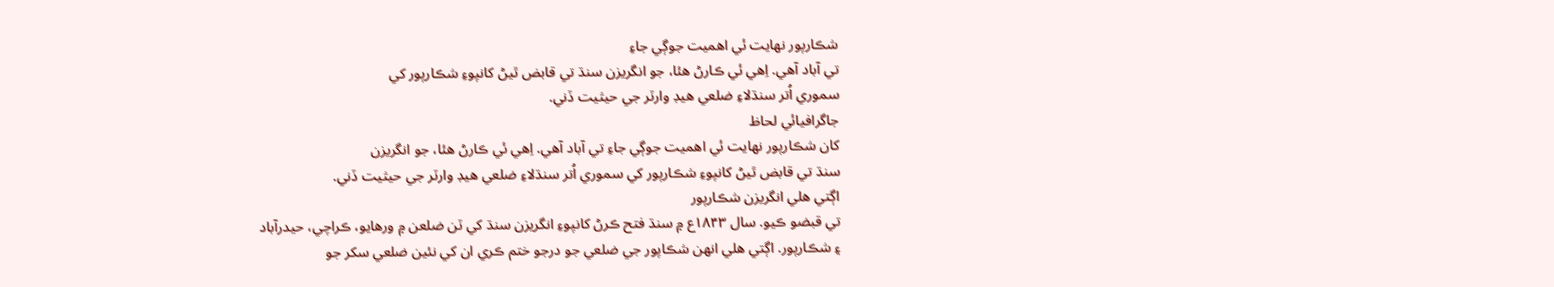شڪارپور نهايت ئي اهميت جوڳي جاءِ
تي آباد آهي. اِهي ئي ڪارڻ هئا، جو انگريزن سنڌ تي قابض ٿيڻ کانپوءِ شڪارپور کي
سموري اُتر سنڌلاءِ ضلعي هيڊ وارٽر جي حيثيت ڏني.
جاگرافيائي لحاظ
کان شڪارپور نهايت ئي اهميت جوڳي جاءِ تي آباد آهي. اِهي ئي ڪارڻ هئا، جو انگريزن
سنڌ تي قابض ٿيڻ کانپوءِ شڪارپور کي سموري اُتر سنڌلاءِ ضلعي هيڊ وارٽر جي حيثيت ڏني.
اڳتي هلي انگريزن شڪارپور
تي قبضو ڪيو. سال ۱۸۴۳ع ۾ سنڌ فتح ڪرڻ کانپوءِ انگريزن سنڌ کي ٽن ضلعن ۾ ورهايو، ڪراچي، حيدرآباد
۽ شڪارپور. اڳتي هلي انهن شڪاپور جي ضلعي جو درجو ختم ڪري ان کي نئين ضلعي سکر جو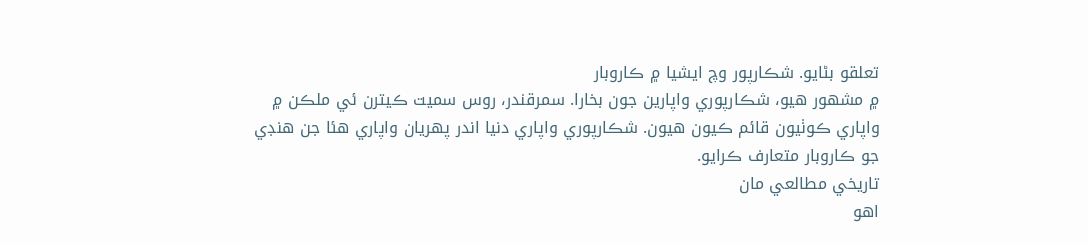تعلقو بڻايو. شڪارپور وچ ايشيا ۾ ڪاروبار
۾ مشھور هيو، شڪارپوري واپارين جون بخارا. سمرقندر، روس سميت ڪيترن ئي ملڪن ۾
واپاري ڪوٺيون قائم ڪيون هيون. شڪارپوري واپاري دنيا اندر پھريان واپاري هئا جن هنڊي
جو ڪاروبار متعارف ڪرايو.
تاريخي مطالعي مان
اهو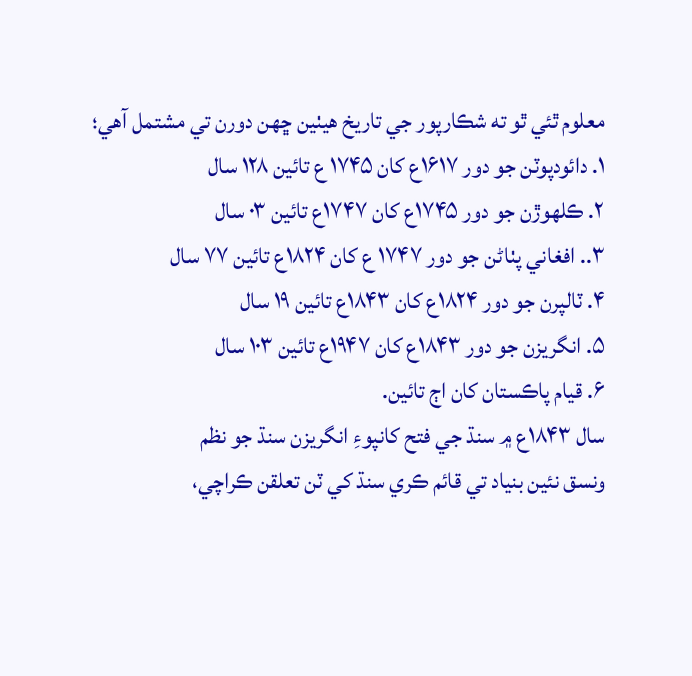معلوم ٿئي ٿو ته شڪارپور جي تاريخ هيٺين ڇھن دورن تي مشتمل آهي؛
۱. دائودپوٽن جو دور ۱۶۱۷ع کان ۱۷۴۵ ع تائين ۱۲۸ سال
۲. ڪلهوڙن جو دور ۱۷۴۵ع کان ۱۷۴۷ع تائين ۰۳ سال
۳.. افغاني پٺاڻن جو دور ۱۷۴۷ ع کان ۱۸۲۴ع تائين ۷۷ سال
۴. ٽالپرن جو دور ۱۸۲۴ع کان ۱۸۴۳ع تائين ۱۹ سال
۵. انگريزن جو دور ۱۸۴۳ع کان ۱۹۴۷ع تائين ۱۰۳ سال
۶. قيام پاڪستان کان اڄ تائين.
سال ۱۸۴۳ع ۾ سنڌ جي فتح کانپوءِ انگريزن سنڌ جو نظم
ونسق نئين بنياد تي قائم ڪري سنڌ کي ٽن تعلقن ڪراچي،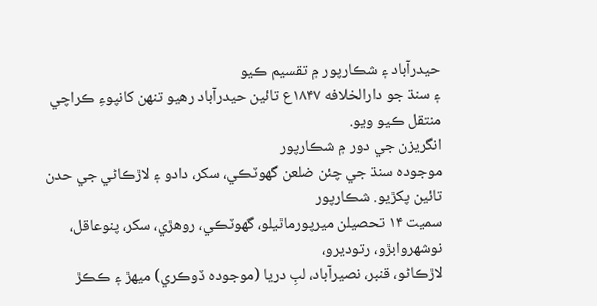حيدرآباد ۽ شڪارپور ۾ تقسيم ڪيو
۽ سنڌ جو دارالخلافه ۱۸۴۷ع تائين حيدرآباد رهيو تنهن کانپوءِ ڪراچي منتقل ڪيو ويو.
انگريزن جي دور ۾ شڪارپور
موجوده سنڌ جي چئن ضلعن گھوٽڪي، سکر، دادو ۽ لاڙڪاڻي جي حدن تائين پکڙيو. شڪارپور
سميت ۱۴ تحصيلن ميرپورماٿيلو، گھوٽڪي، روهڙي، سکر، پنوعاقل، نوشهروابڙو، رتوديرو،
لاڙڪاڻو، قنبر، نصيرآباد، لبِ دريا (موجوده ڏوڪري) ميهڙ ۽ ڪڪڙ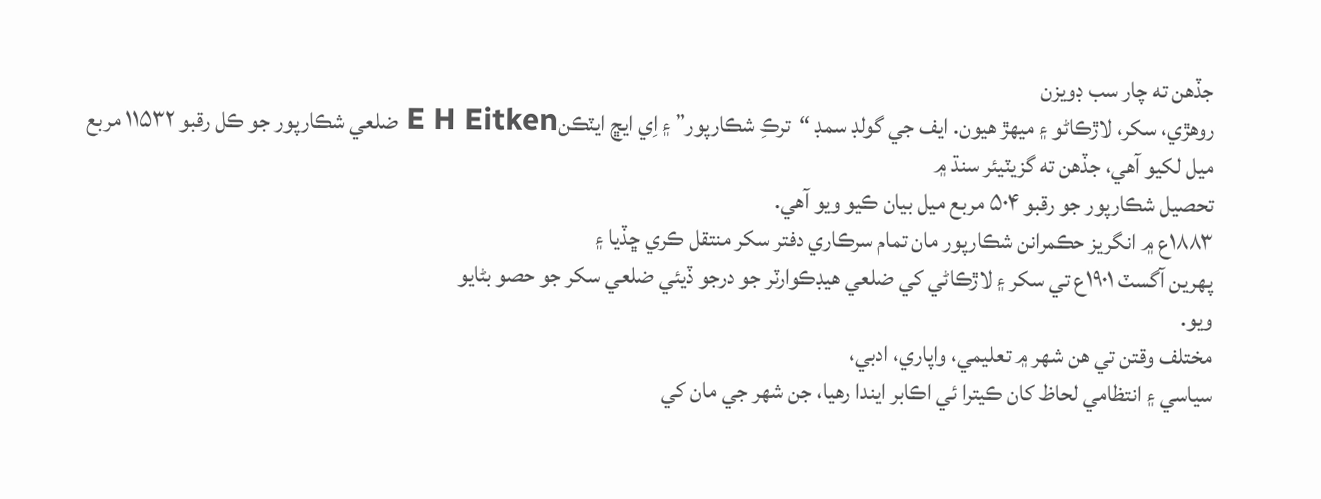جڏهن ته چار سب ڊويزن
روهڙي، سکر، لاڙڪاڻو ۽ ميهڙ هيون. ايف جي گولڊ سمڊ “ترڪِ شڪارپور” ۽ اِي ايڇ ايٽڪنE H Eitken ضلعي شڪارپور جو ڪل رقبو ۱۱۵۳۲ مربع ميل لکيو آهي، جڏهن ته گزيٽيئر سنڌ ۾
تحصيل شڪارپور جو رقبو ۵۰۴ مربع ميل بيان ڪيو ويو آهي.
۱۸۸۳ع ۾ انگريز حڪمرانن شڪارپور مان تمام سرڪاري دفتر سکر منتقل ڪري ڇڏيا ۽
پهرين آگسٽ ۱۹۰۱ع تي سکر ۽ لاڙڪاڻي کي ضلعي هيڊڪوارٽر جو درجو ڏيئي ضلعي سکر جو حصو بڻايو
ويو.
مختلف وقتن تي هن شهر ۾ تعليمي، واپاري، ادبي،
سياسي ۽ انتظامي لحاظ کان ڪيترا ئي اڪابر ايندا رهيا، جن شهر جي مان کي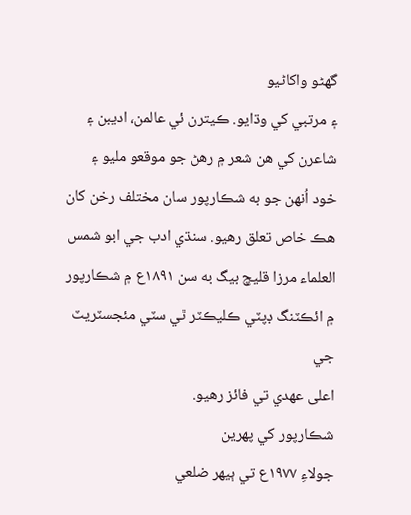گهڻو واکاڻيو
۽ مرتبي کي وڌايو. ڪيترن ئي عالمن، اديبن ۽ شاعرن کي هن شعر ۾ رهڻ جو موقعو مليو ۽
خود اُنهن جو به شڪارپور سان مختلف رخن کان هڪ خاص تعلق رهيو. سنڌي ادب جي ابو شمس
العلماء مرزا قليچ بيگ به سن ۱۸۹۱ع ۾ شڪارپور ۾ ائڪٽنگ ڊپٽي ڪليڪٽر ٿي سٽي مئجسٽريٽ جي
اعلى عهدي تي فائز رهيو.
شڪارپور کي پهرين
جولاءِ ۱۹۷۷ع تي ٻيهر ضلعي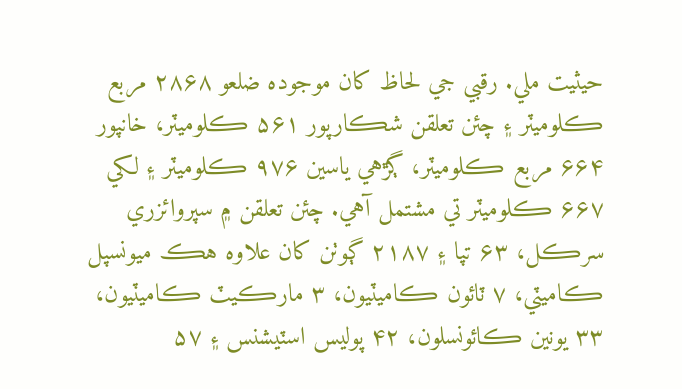حيثيت ملي. رقبي جي لحاظ کان موجوده ضلعو ۲۸۶۸ مربع ڪلوميٽر ۽ چئن تعلقن شڪارپور ۵۶۱ ڪلوميٽر، خانپور ۶۶۴ مربع ڪلوميٽر، ڳڙهي ياسين ۹۷۶ ڪلوميٽر ۽ لکي ۶۶۷ ڪلوميٽر تي مشتمل آهي. چئن تعلقن ۾ سپروائزري سرڪل، ۶۳ تپا ۽ ۲۱۸۷ ڳوٺن کان علاوه هڪ ميونسپل ڪاميٽي، ۷ ٽائون ڪاميٽيون، ۳ مارڪيٽ ڪاميٽيون، ۳۳ يونين ڪائونسلون، ۴۲ پوليس اسٽيشنس ۽ ۵۷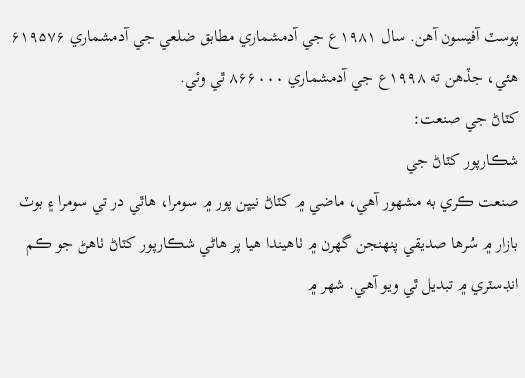پوسٽ آفيسون آهن. سال ۱۹۸۱ع جي آدمشماري مطابق ضلعي جي آدمشماري ۶۱۹۵۷۶ هئي، جڏهن ته ۱۹۹۸ع جي آدمشماري ۸۶۶۰۰۰ ٿي وئي.
کٽاڻ جي صنعت:
شڪارپور کٽاڻ جي
صنعت ڪري به مشهور آهي، ماضي ۾ کٽاڻ نيڀن پور ۾ سومرا، هاٿي در تي سومرا ۽ بوٽ
بازار ۾ سُرها صديقي پنهنجن گهرن ۾ ٺاهيندا هيا پر هاڻي شڪارپور کٽاڻ ٺاھڻ جو ڪم
انڊسٽري ۾ تبديل ٿي ويو آهي. شھر ۾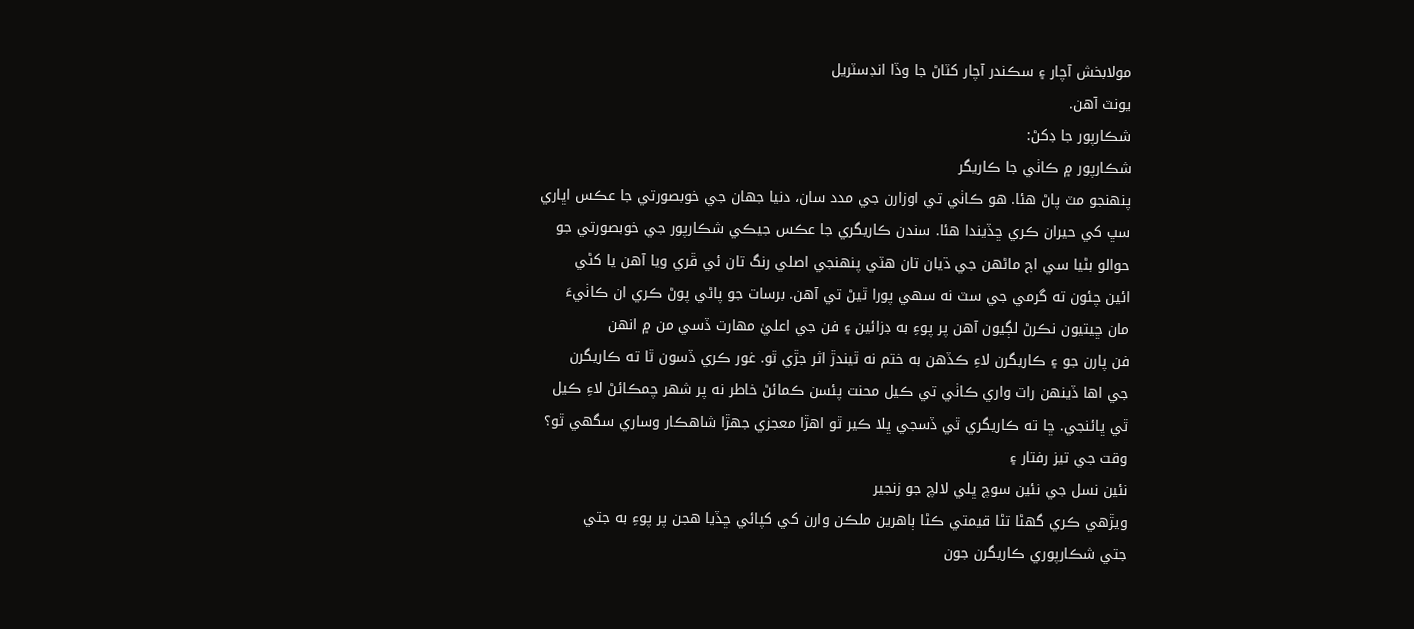مولابخش آچار ۽ سڪندر آچار کٽاڻ جا وڏا انڊسٽريل
يونٽ آھن.
شڪارپور جا ڊکڻ:
شڪارپور ۾ ڪاٺي جا ڪاريگر
پنهنجو مٽ پاڻ هئا. هو ڪاٺي تي اوزارن جي مدد سان، دنيا جھان جي خوبصورتي جا عڪس اڀاري
سڀ کي حيران ڪري ڇڏيندا هئا. سندن ڪاريگري جا عڪس جيڪي شڪارپور جي خوبصورتي جو
حوالو بڻيا سي اڄ ماڻهن جي ڌيان تان هٽي پنھنجي اصلي رنگ تان ئي ڦري ويا آهن يا کڻي
ائين چئون ته گرمي جي سٽ نه سهي پورا ٿيڻ تي آهن. برسات جو پاڻي پوڻ ڪري ان ڪاٺيءَ
مان ڇيتيون نڪرڻ لڳيون آهن پر پوءِ به ڊزائين ۽ فن جي اعليٰ مھارت ڏسي من ۾ انهن
فن پارن جو ۽ ڪاريگرن لاءِ ڪڏهن به ختم نه ٿيندڙ اثر جڙي ٿو. غور ڪري ڏسون ٿا ته ڪاريگرن
جي اها ڏينھن رات واري ڪاٺي تي ڪيل محنت پئسن ڪمائڻ خاطر نه پر شھر چمڪائڻ لاءِ ڪيل
ٿي ڀائنجي. ڇا ته ڪاريگري ٿي ڏسجي ڀلا ڪير ٿو اهڙا معجزي جھڙا شاهڪار وساري سگهي ٿو؟
وقت جي تيز رفتار ۽
نئين نسل جي نئين سوچ ڀلي لالچ جو زنجير
ويڙهي ڪري گهڻا تڻا قيمتي ڪڻا ٻاهرين ملڪن وارن کي کپائي ڇڏيا هجن پر پوءِ به جتي
جتي شڪارپوري ڪاريگرن جون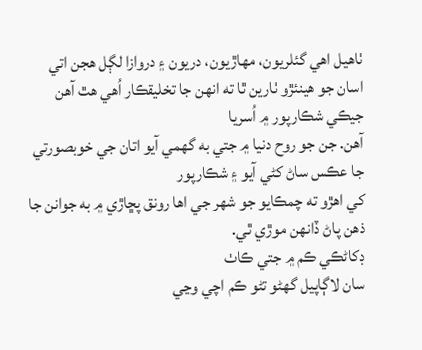ٺاهيل اهي گئلريون، مھاڙيون، دريون ۽ دروازا لڳل هجن اتي
اسان جو هينئڙو ٺارين ٿا ته انهن جا تخليقڪار اُهي هٿ آهن جيڪي شڪارپور ۾ اُسريا
آهن. جن جو روح دنيا ۾ جتي به گهمي آيو اتان جي خوبصورتي جا عڪس ساڻ کڻي آيو ۽ شڪارپور
کي اهڙو ته چمڪايو جو شهر جي اها رونق پڇاڙي ۾ به جوانن جا ذهن پاڻ ڏانھن موڙي ٿي.
ڊکاڻڪي ڪم ۾ جتي ڪاٺ
سان لاڳاپيل گهڻو تڻو ڪم اچي وڃي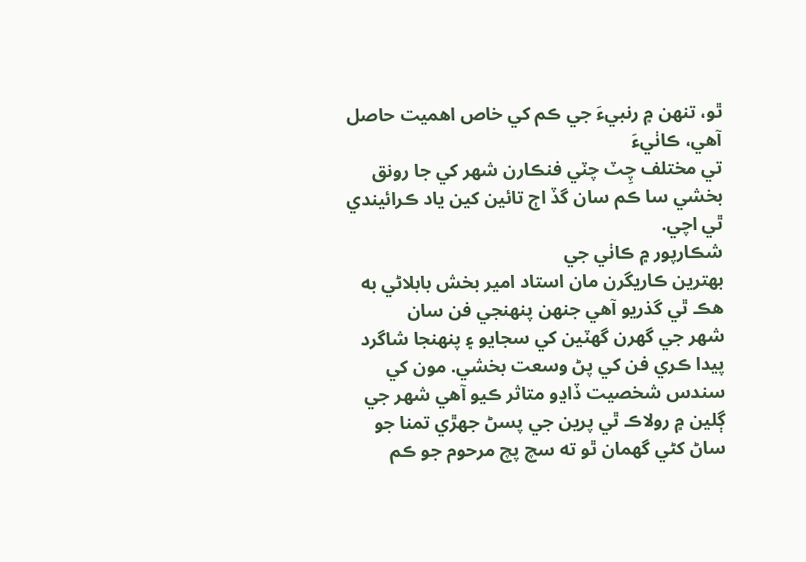ٿو، تنهن ۾ رنبيءَ جي ڪم کي خاص اهميت حاصل آهي، ڪاٺيءَ
تي مختلف چِٽ چٽي فنڪارن شهر کي جا رونق بخشي سا ڪم سان گڏ اڄ تائين کين ياد ڪرائيندي
ٿي اچي.
شڪارپور ۾ ڪاٺي جي
بھترين ڪاريگرن مان استاد امير بخش بابلاڻي به هڪ ٿي گذريو آهي جنهن پنھنجي فن سان
شھر جي گهرن گهٽين کي سجايو ۽ پنھنجا شاگرد پيدا ڪري فن کي پڻ وسعت بخشي. مون کي
سندس شخصيت ڏاڍو متاثر ڪيو آهي شھر جي ڳلين ۾ رولاڪ ٿي پرين جي پسڻ جھڙي تمنا جو
ساڻ کڻي گهمان ٿو ته سچ پچ مرحوم جو ڪم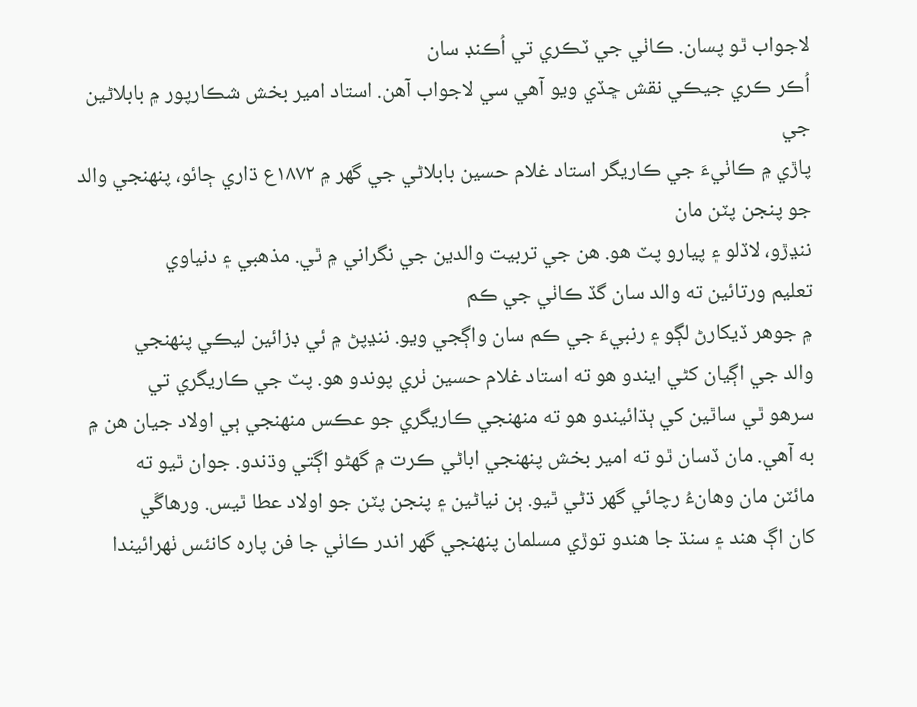لاجواب ٿو پسان. ڪاٺي جي ٽڪري تي اُڪنڊ سان
اُڪر ڪري جيڪي نقش ڇڏي ويو آهي سي لاجواب آهن. استاد امير بخش شڪارپور ۾ بابلاڻين جي
پاڙي ۾ ڪاٺيءَ جي ڪاريگر استاد غلام حسين بابلاڻي جي گهر ۾ ۱۸۷۲ع ڌاري ڄائو، پنهنجي والد جو پنجن پٽن مان
ننڍڙو، لاڏلو ۽ پيارو پٽ هو. هن جي تربيت والدين جي نگراني ۾ ٿي. مذهبي ۽ دنياوي
تعليم ورتائين ته والد سان گڏ ڪاٺي جي ڪم
۾ جوهر ڏيکارڻ لڳو ۽ رنبيءَ جي ڪم سان واڳجي ويو. ننڍپڻ ۾ ئي ڊزائين ليڪي پنهنجي
والد جي اڳيان کڻي ايندو هو ته استاد غلام حسين ٺري پوندو هو. پٽ جي ڪاريگري تي
سرهو ٿي ساٿين کي ٻڌائيندو هو ته منھنجي ڪاريگري جو عڪس منهنجي ٻي اولاد جيان هن ۾
به آهي. مان ڏسان ٿو ته امير بخش پنهنجي اباڻي ڪرت ۾ گهڻو اڳتي وڌندو. جوان ٿيو ته
مائٽن مان وهانءُ رچائي گهر ڌڻي ٿيو. ٻن نياڻين ۽ پنجن پٽن جو اولاد عطا ٿيس. ورهاڱي
کان اڳ هند ۽ سنڌ جا هندو توڙي مسلمان پنهنجي گهر اندر ڪاٺي جا فن پاره کانئس ٺھرائيندا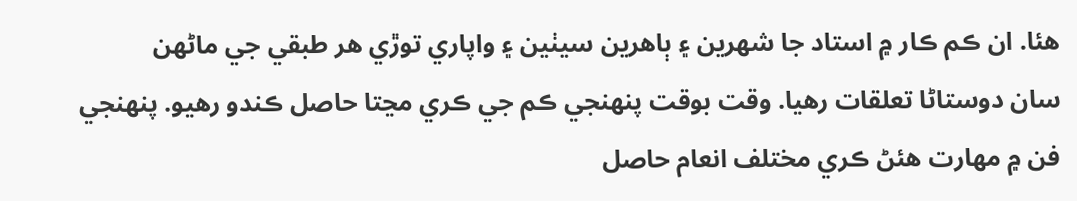هئا. ان ڪم ڪار ۾ استاد جا شهرين ۽ ٻاهرين سيٺين ۽ واپاري توڙي هر طبقي جي ماڻهن
سان دوستاڻا تعلقات رهيا. وقت بوقت پنهنجي ڪم جي ڪري مڃتا حاصل ڪندو رهيو. پنهنجي
فن ۾ مھارت هئڻ ڪري مختلف انعام حاصل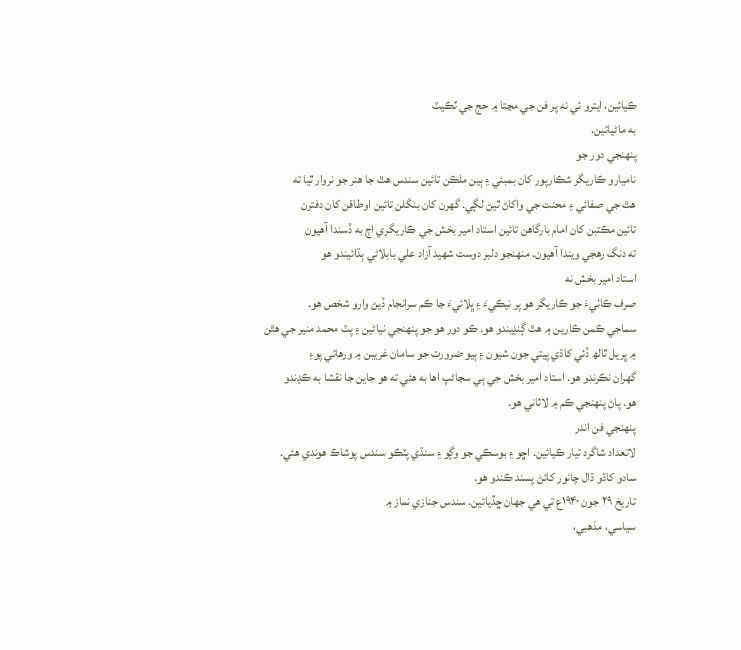ڪيائين، ايترو ئي نه پر فن جي مڃتا ۾ حج جي ٽڪيٽ
به ماڻيائين.
پنھنجي دور جو
ناميارو ڪاريگر شڪارپور کان بمبئي ۽ ٻين ملڪن تائين سندس هٿ جا هنر جو نروار ٿيا ته
هٿ جي صفائي ۽ محنت جي واکاڻ ٿيڻ لڳي. گهرن کان بنگلن تائين اوطاقن کان دفترن
تائين مڪتبن کان امام بارگاهن تائين استاد امير بخش جي ڪاريگري اڄ به ڏسندا آهيون
ته دنگ رهجي ويندا آهيون. منھنجو دلبر دوست شهيد آزاد علي بابلاڻي ٻڌائيندو هو
استاد امير بخش نه
صرف ڪاٺيءَ جو ڪاريگر هو پر نيڪيءَ ۽ ڀلائيءَ جا ڪم سرانجام ڏيڻ وارو شخص هو.
سماجي ڪمن ڪارين ۾ هٿ ڳنڍيندو هو. ڪو دور هو جو پنھنجي نياڻين ۽ پٽ محمد منير جي هٿن
۾ ڀريل ٿالھ ڏئي کاڌي پيتي جون شيون ۽ ٻيو ضرورت جو سامان غريبن ۾ ورهائي پوءِ
گهران نڪرندو هو. استاد امير بخش جي ٻي سڃاڻپ اها به هئي ته هو جاين جا نقشا به ڪڍندو
هو. پاڻ پنھنجي ڪم ۾ لاثاني هو.
پنھنجي فن اندر
لاتعداد شاگرد تيار ڪيائين. اڇو ۽ بوسڪي جو وڳو ۽ سنڌي پٽڪو سندس پوشاڪ هوندي هئي.
سادو کاڌو ڌال چانور کائڻ پسند ڪندو هو.
تاريخ ۲۹ جون ۱۹۴۰ع تي هي جهان ڇڏيائين. سندس جنازي نماز ۾
سياسي، مذهبي،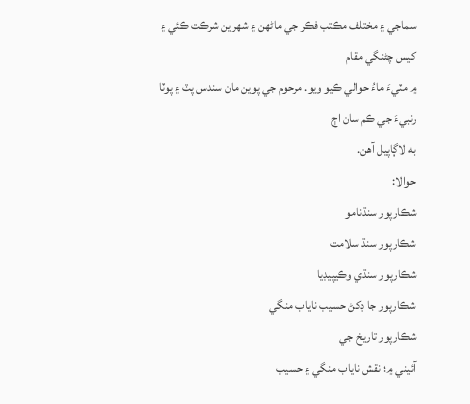سماجي ۽ مختلف مڪتب فڪر جي ماڻهن ۽ شھرين شرڪت ڪئي ۽ کيس چڻنگي مقام
۾ مٽيءَ ماءُ حوالي ڪيو ويو. مرحوم جي پوين مان سندس پٽ ۽ پوٽا رنبيءَ جي ڪم سان اڄ
به لاڳاپيل آهن.
حوالا:
شڪارپور سنڌنامو
شڪارپور سنڌ سلامت
شڪارپور سنڌي وڪيپيڊيا
شڪارپور جا ڊکڻ حسيب ناياب منگي
شڪارپور تاريخ جي
آئيني ۾؛ نقش ناياب منگي ۽ حسيب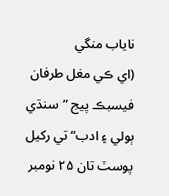ناياب منگي
(اي ڪي مغل طرفان فيسبڪ پيج ”سنڌي ٻولي ۽ ادب“ تي رکيل پوسٽ تان ۲۵ نومبر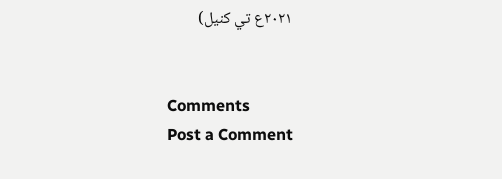۲۰۲۱ع تي کنيل)


Comments
Post a Comment